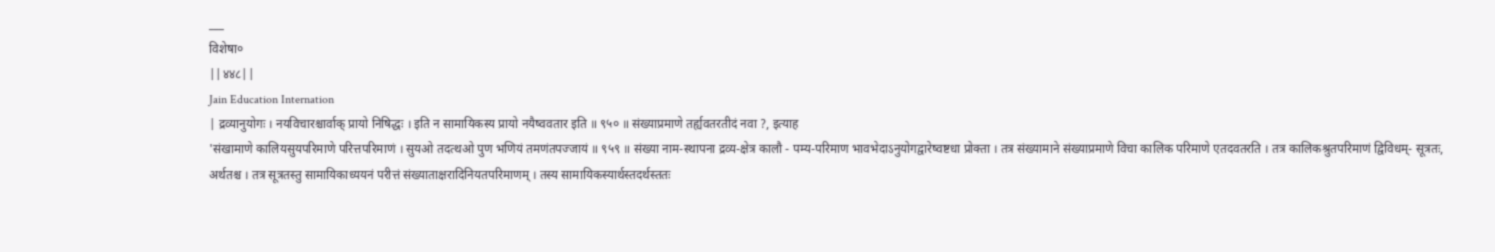___
विशेषा०
||४४८||
Jain Education Internation
| द्रव्यानुयोगः । नयविचारश्चार्वाक् प्रायो निषिद्धः । इति न सामायिकस्य प्रायो नयैष्ववतार इति ॥ ९५० ॥ संख्याप्रमाणे तर्ह्यवतरतीदं नवा ?, इत्याह
'संखामाणे कालियसुयपरिमाणे परित्तपरिमाणं । सुयओ तदत्थओ पुण भणियं तमणंतपज्जायं ॥ ९५९ ॥ संख्या नाम-स्थापना द्रव्य-क्षेत्र कालौ - पम्य-परिमाण भावभेदाऽनुयोगद्वारेष्वष्टधा प्रोक्ता । तत्र संख्यामाने संख्याप्रमाणे विचा कालिक परिमाणे एतदवतरति । तत्र कालिकश्रुतपरिमाणं द्विविधम्- सूत्रतः, अर्थतश्च । तत्र सूत्रतस्तु सामायिकाध्ययनं परीत्तं संख्याताक्षरादिनियतपरिमाणम् । तस्य सामायिकस्यार्थस्तदर्थस्ततः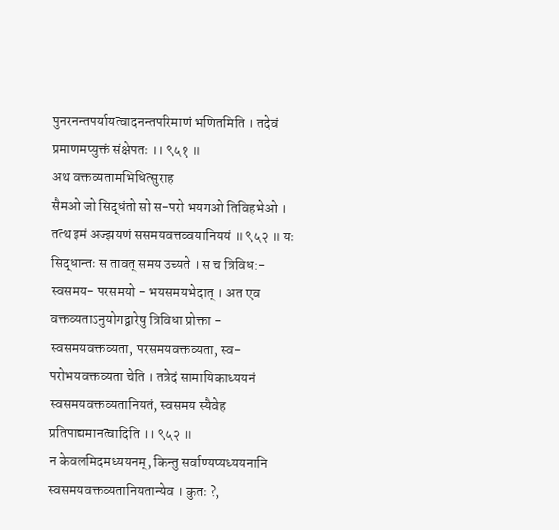पुनरनन्तपर्यायत्वादनन्तपरिमाणं भणितमिति । तदेवं प्रमाणमप्युक्तं संक्षेपतः ।। ९५१ ॥
अथ वक्तव्यतामभिधित्सुराह
सैमओ जो सिद्धंतो सो स-परो भयगओ तिविहभेओ । तत्थ इमं अज्झयणं ससमयवत्तव्वयानिययं ॥ ९५२ ॥ यः सिद्धान्तः स तावत् समय उच्यते । स च त्रिविध:- स्वसमय- परसमयो - भयसमयभेदात् । अत एव वक्तव्यताऽनुयोगद्वारेषु त्रिविधा प्रोक्ता - स्वसमयवक्तव्यता, परसमयवक्तव्यता, स्व-परोभयवक्तव्यता चेति । तत्रेदं सामायिकाध्ययनं स्वसमयवक्तव्यतानियतं, स्वसमय स्यैवेह प्रतिपाद्यमानत्वादिति ।। ९५२ ॥
न केवलमिदमध्ययनम्, किन्तु सर्वाण्यप्यध्ययनानि स्वसमयवक्तव्यतानियतान्येव । कुतः ?,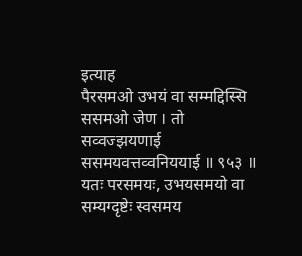इत्याह
पैरसमओ उभयं वा सम्मद्दिस्सि ससमओ जेण । तो सव्वज्झयणाई ससमयवत्तव्वनिययाई ॥ ९५३ ॥
यतः परसमयः, उभयसमयो वा सम्यग्दृष्टेः स्वसमय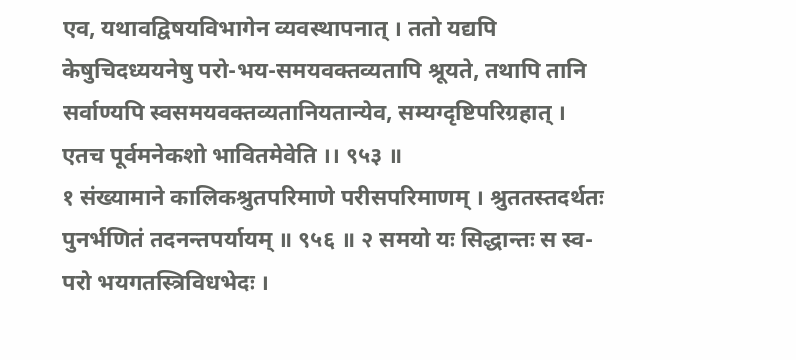एव, यथावद्विषयविभागेन व्यवस्थापनात् । ततो यद्यपि केषुचिदध्ययनेषु परो-भय-समयवक्तव्यतापि श्रूयते, तथापि तानि सर्वाण्यपि स्वसमयवक्तव्यतानियतान्येव, सम्यग्दृष्टिपरिग्रहात् । एतच पूर्वमनेकशो भावितमेवेति ।। ९५३ ॥
१ संख्यामाने कालिकश्रुतपरिमाणे परीसपरिमाणम् । श्रुततस्तदर्थतः पुनर्भणितं तदनन्तपर्यायम् ॥ ९५६ ॥ २ समयो यः सिद्धान्तः स स्व-परो भयगतस्त्रिविधभेदः ।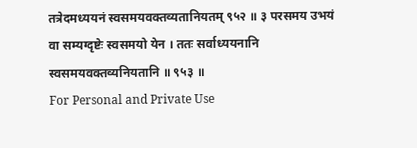तत्रेदमध्ययनं स्वसमयवक्तव्यतानियतम् ९५२ ॥ ३ परसमय उभयं वा सम्यग्दृष्टेः स्वसमयो येन । ततः सर्वाध्ययनानि स्वसमयवक्तव्यनियतानि ॥ ९५३ ॥
For Personal and Private Use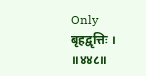Only
बृहद्वृत्तिः ।
॥४४८॥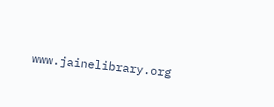www.jainelibrary.org